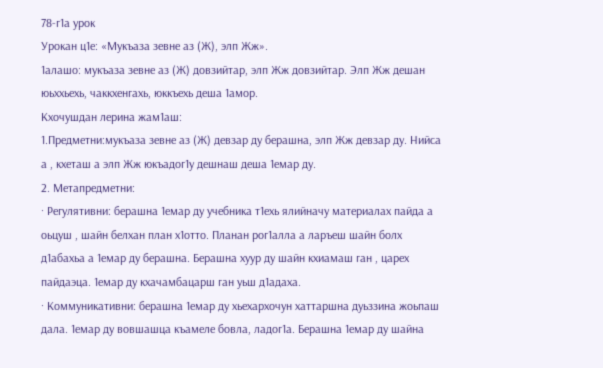78-г1а урок
Урокан ц1е: «Мукъаза зевне аз (Ж), элп Жж».
1алашо: мукъаза зевне аз (Ж) довзийтар, элп Жж довзийтар. Элп Жж дешан юьххьехь, чаккхенгахь, юккъехь деша 1амор.
Кхочушдан лерина жам1аш:
1.Предметни:мукъаза зевне аз (Ж) девзар ду берашна, элп Жж девзар ду. Нийса а , кхеташ а элп Жж юкъадог1у дешнаш деша 1емар ду.
2. Метапредметни:
· Регулятивни: берашна 1емар ду учебника т1ехь ялийначу материалах пайда а оьцуш , шайн белхан план х1отто. Планан рог1алла а ларъеш шайн болх д1абахьа а 1емар ду берашна. Берашна хуур ду шайн кхиамаш ган , царех пайдаэца. 1емар ду кхачамбацарш ган уьш д1адаха.
· Коммуникативни: берашна 1емар ду хьехархочун хаттаршна дуьззина жоьпаш дала. 1емар ду вовшашца къамеле бовла, ладог1а. Берашна 1емар ду шайна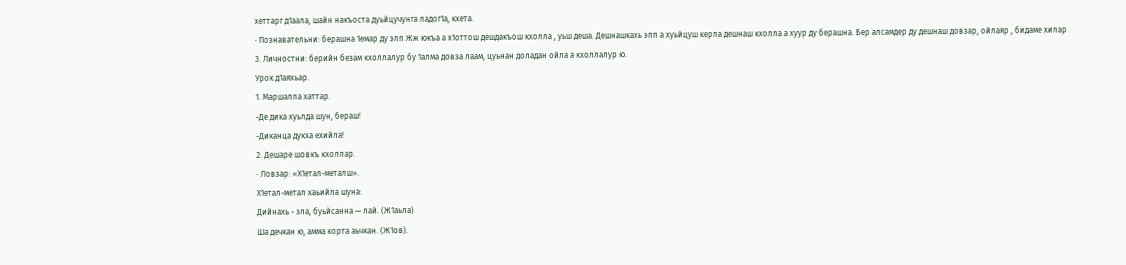хеттарг д1аала, шайн накъоста дуьйцучунга ладог1а, кхета.
· Познавательни: берашна 1емар ду элп Жж юкъа а х1оттош дешдакъош кхолла , уьш деша. Дешнашкахь элп а хуьйцуш керла дешнаш кхолла а хуур ду берашна. Бер алсамдер ду дешнаш довзар, ойлаяр , бидаме хилар
3. Личностни: берийн безам кхоллалур бу 1алма довза лаам, цуьнан доладан ойла а кхоллалур ю.
Урок д1аяхьар.
1. Маршалла хаттар.
-Де дика хуьлда шун, бераш!
-Диканца дукха ехийла!
2. Дешаре шовкъ кхоллар.
· Ловзар: «Х1етал-металш».
Х1етал-метал хаьийла шуна:
Дийнахь - эла, буьйсанна — лай. (Ж1аьла)
Ша дечкан ю, амма корта аьчкан. (Ж1ов).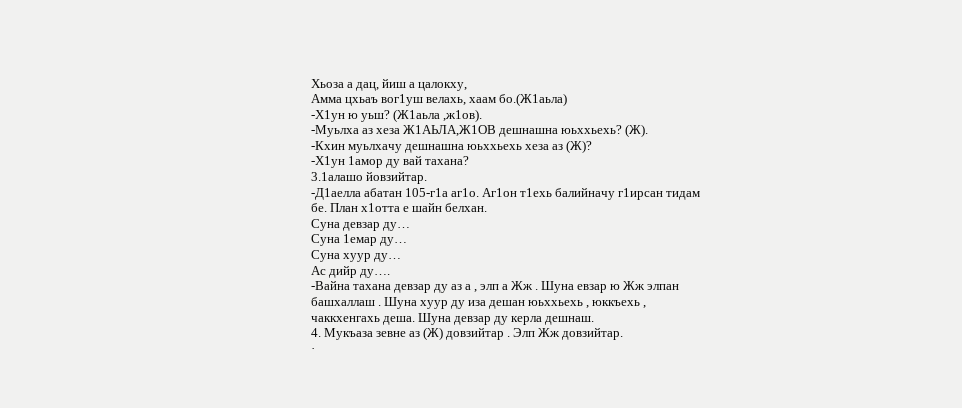Хьоза а дац, йиш а цалокху,
Амма цхьаъ вог1уш велахь, хаам бо.(Ж1аьла)
-Х1ун ю уьш? (Ж1аьла ,ж1ов).
-Муьлха аз хеза Ж1АЬЛА,Ж1ОВ дешнашна юьххьехь? (Ж).
-Кхин муьлхачу дешнашна юьххьехь хеза аз (Ж)?
-Х1ун 1амор ду вай тахана?
3.1алашо йовзийтар.
-Д1аелла абатан 105-г1а аг1о. Аг1он т1ехь балийначу г1ирсан тидам бе. План х1отта е шайн белхан.
Суна девзар ду…
Суна 1емар ду…
Суна хуур ду…
Ас дийр ду….
-Вайна тахана девзар ду аз а , элп а Жж . Шуна евзар ю Жж элпан башхаллаш . Шуна хуур ду иза дешан юьххьехь , юккъехь , чаккхенгахь деша. Шуна девзар ду керла дешнаш.
4. Мукъаза зевне аз (Ж) довзийтар . Элп Жж довзийтар.
·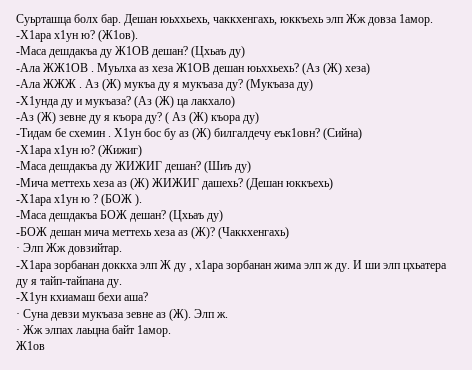Суьрташца болх бар. Дешан юьххьехь, чаккхенгахь, юккъехь элп Жж довза 1амор.
-Х1ара х1ун ю? (Ж1ов).
-Маса дешдакъа ду Ж1ОВ дешан? (Цхьаъ ду)
-Ала ЖЖ1ОВ . Муьлха аз хеза Ж1ОВ дешан юьххьехь? (Аз (Ж) хеза)
-Ала ЖЖЖ . Аз (Ж) мукъа ду я мукъаза ду? (Мукъаза ду)
-Х1унда ду и мукъаза? (Аз (Ж) ца лакхало)
-Аз (Ж) зевне ду я къора ду? ( Аз (Ж) къора ду)
-Тидам бе схемин . Х1ун бос бу аз (Ж) билгалдечу еък1овн? (Сийна)
-Х1ара х1ун ю? (Жижиг)
-Маса дешдакъа ду ЖИЖИГ дешан? (Шиъ ду)
-Мича меттехь хеза аз (Ж) ЖИЖИГ дашехь? (Дешан юккъехь)
-Х1ара х1ун ю ? (БОЖ ).
-Маса дешдакъа БОЖ дешан? (Цхьаъ ду)
-БОЖ дешан мича меттехь хеза аз (Ж)? (Чаккхенгахь)
· Элп Жж довзийтар.
-Х1ара зорбанан доккха элп Ж ду , х1ара зорбанан жима элп ж ду. И ши элп цхьатера ду я тайп-тайпана ду.
-Х1ун кхиамаш бехи аша?
· Суна девзи мукъаза зевне аз (Ж). Элп ж.
· Жж элпах лаьцна байт 1амор.
Ж1ов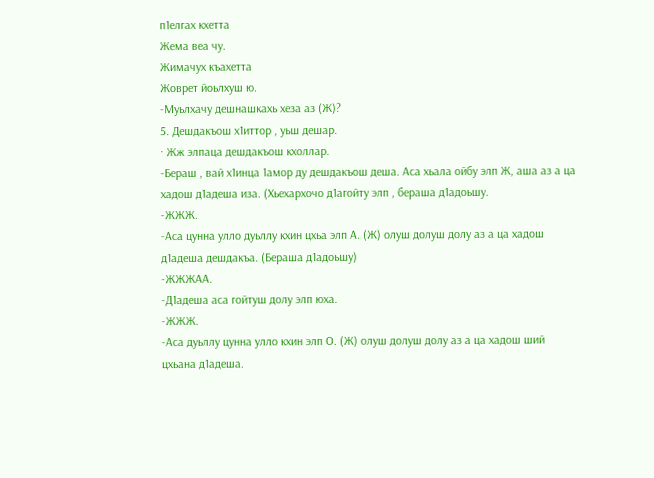п1елгах кхетта
Жема веа чу.
Жимачух къахетта
Жоврет йоьлхуш ю.
-Муьлхачу дешнашкахь хеза аз (Ж)?
5. Дешдакъош х1иттор , уьш дешар.
· Жж элпаца дешдакъош кхоллар.
-Бераш , вай х1инца 1амор ду дешдакъош деша. Аса хьала ойбу элп Ж, аша аз а ца хадош д1адеша иза. (Хьехархочо д1агойту элп , бераша д1адоьшу.
-ЖЖЖ.
-Аса цунна улло дуьллу кхин цхьа элп А. (Ж) олуш долуш долу аз а ца хадош д1адеша дешдакъа. (Бераша д1адоьшу)
-ЖЖЖАА.
-Д1адеша аса гойтуш долу элп юха.
-ЖЖЖ.
-Аса дуьллу цунна улло кхин элп О. (Ж) олуш долуш долу аз а ца хадош ший цхьана д1адеша.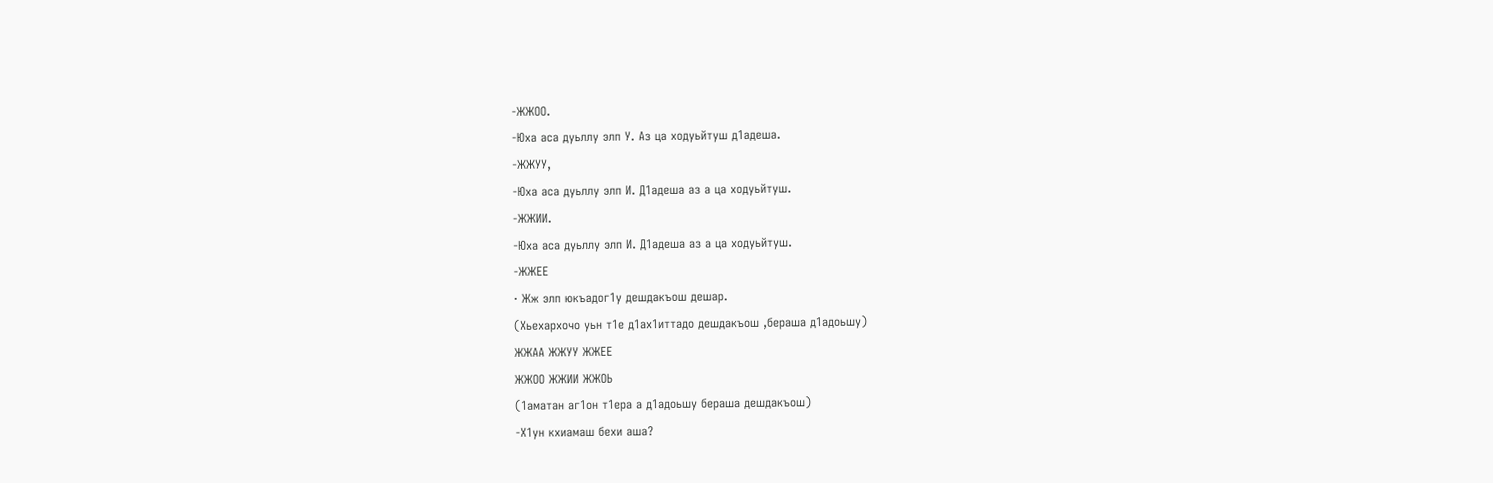-ЖЖОО.
-Юха аса дуьллу элп У. Аз ца ходуьйтуш д1адеша.
-ЖЖУУ,
-Юха аса дуьллу элп И. Д1адеша аз а ца ходуьйтуш.
-ЖЖИИ.
-Юха аса дуьллу элп И. Д1адеша аз а ца ходуьйтуш.
-ЖЖЕЕ
· Жж элп юкъадог1у дешдакъош дешар.
(Хьехархочо уьн т1е д1ах1иттадо дешдакъош ,бераша д1адоьшу)
ЖЖАА ЖЖУУ ЖЖЕЕ
ЖЖОО ЖЖИИ ЖЖОЬ
(1аматан аг1он т1ера а д1адоьшу бераша дешдакъош)
-Х1ун кхиамаш бехи аша?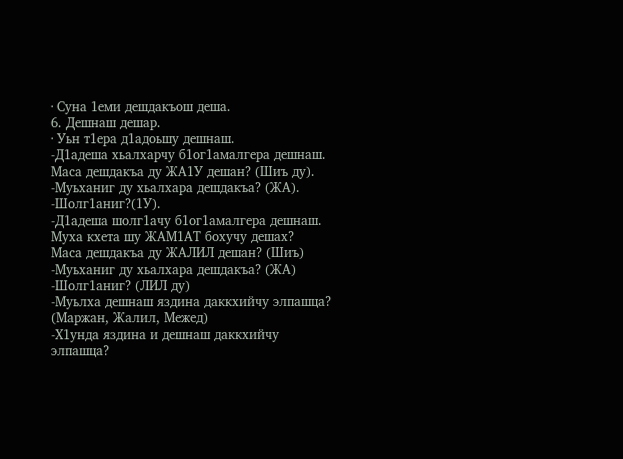· Суна 1еми дешдакъош деша.
6. Дешнаш дешар.
· Уьн т1ера д1адоьшу дешнаш.
-Д1адеша хьалхарчу б1ог1амалгера дешнаш. Маса дешдакъа ду ЖА1У дешан? (Шиъ ду).
-Муьханиг ду хьалхара дешдакъа? (ЖА).
-Шолг1аниг?(1У).
-Д1адеша шолг1ачу б1ог1амалгера дешнаш. Муха кхета шу ЖАМ1АТ бохучу дешах?
Маса дешдакъа ду ЖАЛИЛ дешан? (Шиъ)
-Муьханиг ду хьалхара дешдакъа? (ЖА)
-Шолг1аниг? (ЛИЛ ду)
-Муьлха дешнаш яздина даккхийчу элпашца? (Маржан, Жалил, Межед)
-Х1унда яздина и дешнаш даккхийчу элпашца?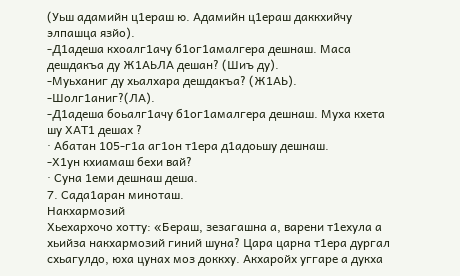(Уьш адамийн ц1ераш ю. Адамийн ц1ераш даккхийчу элпашца язйо).
-Д1адеша кхоалг1ачу б1ог1амалгера дешнаш. Маса дешдакъа ду Ж1АЬЛА дешан? (Шиъ ду).
-Муьханиг ду хьалхара дешдакъа? (Ж1АЬ).
-Шолг1аниг?(ЛА).
-Д1адеша боьалг1ачу б1ог1амалгера дешнаш. Муха кхета шу ХАТ1 дешах ?
· Абатан 105-г1а аг1он т1ера д1адоьшу дешнаш.
-Х1ун кхиамаш бехи вай?
· Суна 1еми дешнаш деша.
7. Сада1аран миноташ.
Накхармозий
Хьехархочо хотту: «Бераш, зезагашна а, варени т1ехула а хьийза накхармозий гиний шуна? Цара царна т1ера дургал схьагулдо, юха цунах моз доккху. Акхаройх уггаре а дукха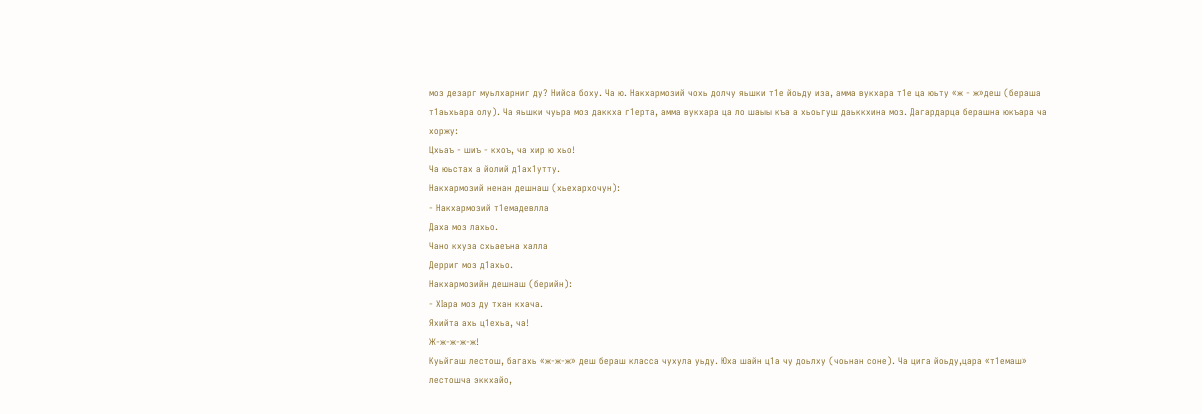моз дезарг муьлхарниг ду? Нийса боху. Ча ю. Накхармозий чохь долчу яьшки т1е йоьду иза, амма вукхара т1е ца юьту «ж - ж»деш (бераша т1аьхьара олу). Ча яьшки чуьра моз даккха г1ерта, амма вукхара ца ло шаыы къа а хьоьгуш даьккхина моз. Дагардарца берашна юкъара ча хоржу:
Цхьаъ - шиъ - кхоъ, ча хир ю хьо!
Ча юьстах а йолий д1ах1утту.
Накхармозий ненан дешнаш (хьехархочун):
- Накхармозий т1емадевлла
Даха моз лахьо.
Чано кхуза схьаеъна халла
Дерриг моз д1ахьо.
Накхармозийн дешнаш (берийн):
- XIapa моз ду тхан кхача.
Яхийта ахь ц1ехьа, ча!
Ж-ж-ж-ж-ж!
Куьйгаш лестош, багахь «ж-ж-ж» деш бераш класса чухула уьду. Юха шайн ц1а чу доьлху (чоьнан соне). Ча цига йоьду,цара «т1емаш» лестошча эккхайо,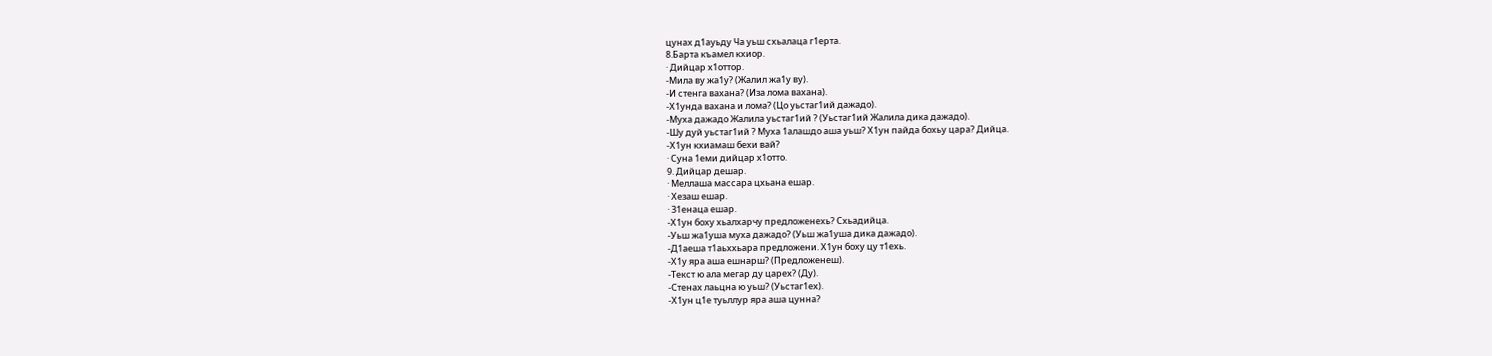цунах д1ауьду Ча уьш схьалаца г1ерта.
8.Барта къамел кхиор.
· Дийцар х1оттор.
-Мила ву жа1у? (Жалил жа1у ву).
-И стенга вахана? (Иза лома вахана).
-Х1унда вахана и лома? (Цо уьстаг1ий дажадо).
-Муха дажадо Жалила уьстаг1ий ? (Уьстаг1ий Жалила дика дажадо).
-Шу дуй уьстаг1ий ? Муха 1алашдо аша уьш? Х1ун пайда бохьу цара? Дийца.
-Х1ун кхиамаш бехи вай?
· Суна 1еми дийцар х1отто.
9. Дийцар дешар.
· Меллаша массара цхьана ешар.
· Хезаш ешар.
· З1енаца ешар.
-Х1ун боху хьалхарчу предложенехь? Схьадийца.
-Уьш жа1уша муха дажадо? (Уьш жа1уша дика дажадо).
-Д1аеша т1аьххьара предложени. Х1ун боху цу т1ехь.
-Х1у яра аша ешнарш? (Предложенеш).
-Текст ю ала мегар ду царех? (Ду).
-Стенах лаьцна ю уьш? (Уьстаг1ех).
-Х1ун ц1е туьллур яра аша цунна?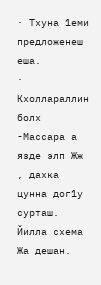· Тхуна 1еми предложенеш еша.
· Кхоллараллин болх
-Массара а язде элп Жж , дахка цунна дог1у сурташ.
Йилла схема Жа дешан.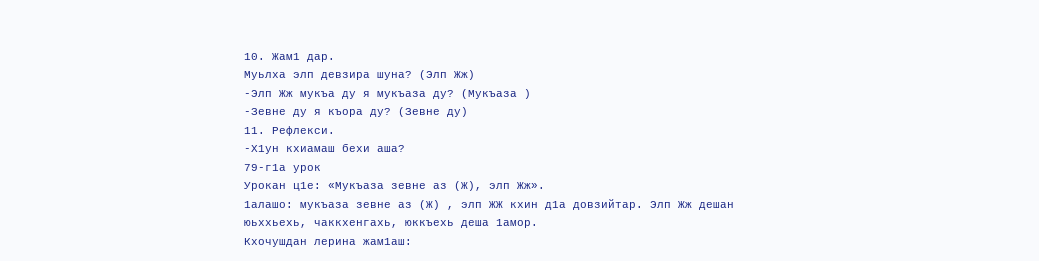10. Жам1 дар.
Муьлха элп девзира шуна? (Элп Жж)
-Элп Жж мукъа ду я мукъаза ду? (Мукъаза )
-Зевне ду я къора ду? (Зевне ду)
11. Рефлекси.
-Х1ун кхиамаш бехи аша?
79-г1а урок
Урокан ц1е: «Мукъаза зевне аз (Ж), элп Жж».
1алашо: мукъаза зевне аз (Ж) , элп ЖЖ кхин д1а довзийтар. Элп Жж дешан юьххьехь, чаккхенгахь, юккъехь деша 1амор.
Кхочушдан лерина жам1аш: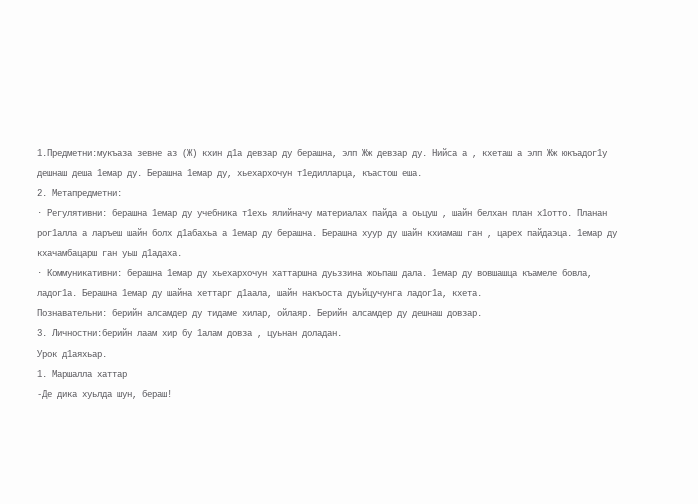1.Предметни:мукъаза зевне аз (Ж) кхин д1а девзар ду берашна, элп Жж девзар ду. Нийса а , кхеташ а элп Жж юкъадог1у дешнаш деша 1емар ду. Берашна 1емар ду, хьехархочун т1едилларца, къастош еша.
2. Метапредметни:
· Регулятивни: берашна 1емар ду учебника т1ехь ялийначу материалах пайда а оьцуш , шайн белхан план х1отто. Планан рог1алла а ларъеш шайн болх д1абахьа а 1емар ду берашна. Берашна хуур ду шайн кхиамаш ган , царех пайдаэца. 1емар ду кхачамбацарш ган уьш д1адаха.
· Коммуникативни: берашна 1емар ду хьехархочун хаттаршна дуьззина жоьпаш дала. 1емар ду вовшашца къамеле бовла, ладог1а. Берашна 1емар ду шайна хеттарг д1аала, шайн накъоста дуьйцучунга ладог1а, кхета.
Познавательни: берийн алсамдер ду тидаме хилар, ойлаяр. Берийн алсамдер ду дешнаш довзар.
3. Личностни:берийн лаам хир бу 1алам довза , цуьнан доладан.
Урок д1аяхьар.
1. Маршалла хаттар
-Де дика хуьлда шун, бераш!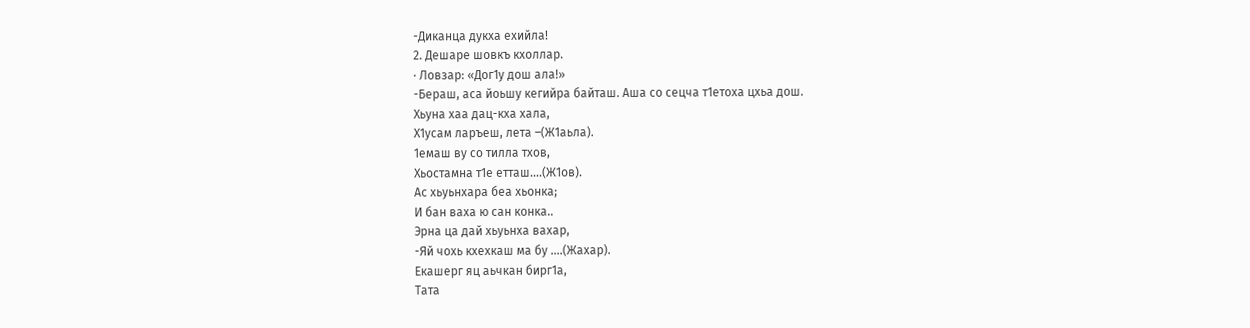-Диканца дукха ехийла!
2. Дешаре шовкъ кхоллар.
· Ловзар: «Дог1у дош ала!»
-Бераш, аса йоьшу кегийра байташ. Аша со сецча т1етоха цхьа дош.
Хьуна хаа дац-кха хала,
Х1усам ларъеш, лета –(Ж1аьла).
1емаш ву со тилла тхов,
Хьостамна т1е етташ....(Ж1ов).
Ас хьуьнхара беа хьонка;
И бан ваха ю сан конка..
Эрна ца дай хьуьнха вахар,
-Яй чохь кхехкаш ма бу ....(Жахар).
Екашерг яц аьчкан бирг1а,
Тата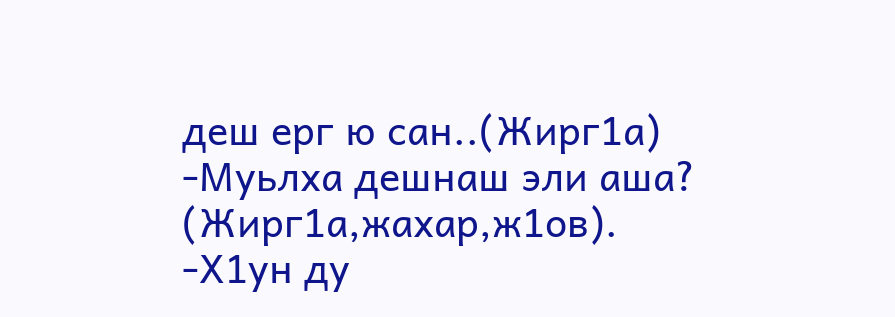деш ерг ю сан..(Жирг1а)
-Муьлха дешнаш эли аша? (Жирг1а,жахар,ж1ов).
-Х1ун ду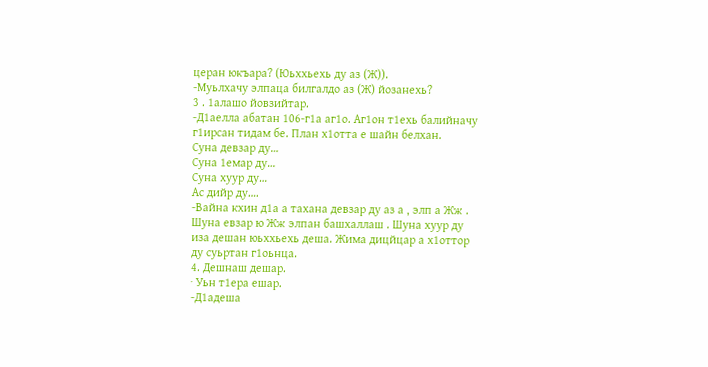церан юкъара? (Юьххьехь ду аз (Ж)).
-Муьлхачу элпаца билгалдо аз (Ж) йозанехь?
3 . 1алашо йовзийтар.
-Д1аелла абатан 106-г1а аг1о. Аг1он т1ехь балийначу г1ирсан тидам бе. План х1отта е шайн белхан.
Суна девзар ду…
Суна 1емар ду…
Суна хуур ду…
Ас дийр ду….
-Вайна кхин д1а а тахана девзар ду аз а , элп а Жж . Шуна евзар ю Жж элпан башхаллаш . Шуна хуур ду иза дешан юьххьехь деша. Жима дицйцар а х1оттор ду суьртан г1оьнца.
4. Дешнаш дешар.
· Уьн т1ера ешар.
-Д1адеша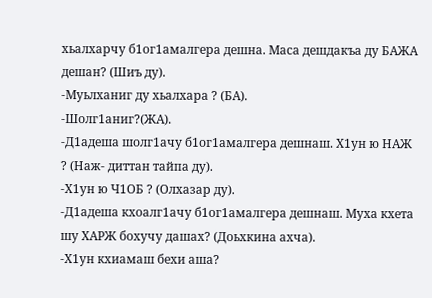хьалхарчу б1ог1амалгера дешна. Маса дешдакъа ду БАЖА дешан? (Шиъ ду).
-Муьлханиг ду хьалхара ? (БА).
-Шолг1аниг?(ЖА).
-Д1адеша шолг1ачу б1ог1амалгера дешнаш. Х1ун ю НАЖ ? (Наж- диттан тайпа ду).
-Х1ун ю Ч1ОБ ? (Олхазар ду).
-Д1адеша кхоалг1ачу б1ог1амалгера дешнаш. Муха кхета шу ХАРЖ бохучу дашах? (Доьхкина ахча).
-Х1ун кхиамаш бехи аша?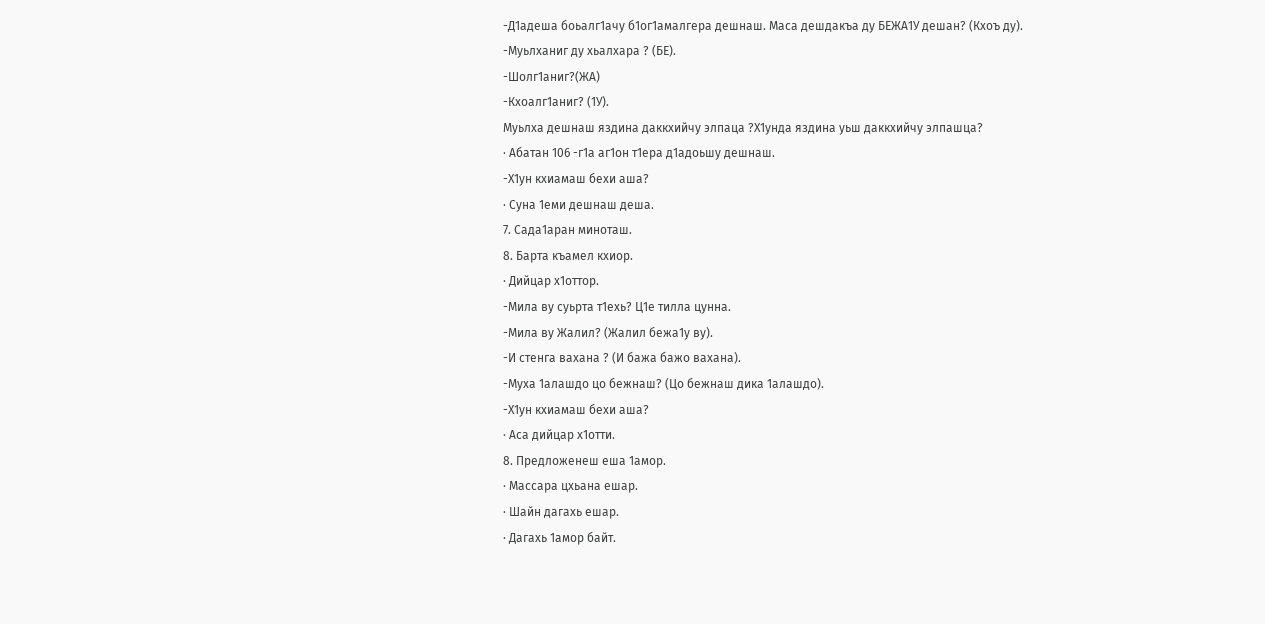-Д1адеша боьалг1ачу б1ог1амалгера дешнаш. Маса дешдакъа ду БЕЖА1У дешан? (Кхоъ ду).
-Муьлханиг ду хьалхара ? (БЕ).
-Шолг1аниг?(ЖА)
-Кхоалг1аниг? (1У).
Муьлха дешнаш яздина даккхийчу элпаца ?Х1унда яздина уьш даккхийчу элпашца?
· Абатан 106 -г1а аг1он т1ера д1адоьшу дешнаш.
-Х1ун кхиамаш бехи аша?
· Суна 1еми дешнаш деша.
7. Сада1аран миноташ.
8. Барта къамел кхиор.
· Дийцар х1оттор.
-Мила ву суьрта т1ехь? Ц1е тилла цунна.
-Мила ву Жалил? (Жалил бежа1у ву).
-И стенга вахана ? (И бажа бажо вахана).
-Муха 1алашдо цо бежнаш? (Цо бежнаш дика 1алашдо).
-Х1ун кхиамаш бехи аша?
· Аса дийцар х1отти.
8. Предложенеш еша 1амор.
· Массара цхьана ешар.
· Шайн дагахь ешар.
· Дагахь 1амор байт.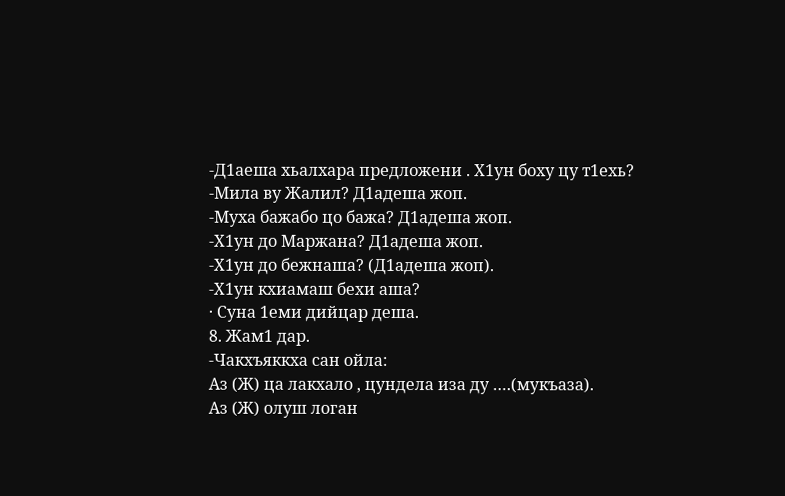-Д1аеша хьалхара предложени . Х1ун боху цу т1ехь?
-Мила ву Жалил? Д1адеша жоп.
-Муха бажабо цо бажа? Д1адеша жоп.
-Х1ун до Маржана? Д1адеша жоп.
-Х1ун до бежнаша? (Д1адеша жоп).
-Х1ун кхиамаш бехи аша?
· Суна 1еми дийцар деша.
8. Жам1 дар.
-Чакхъяккха сан ойла:
Аз (Ж) ца лакхало , цундела иза ду ….(мукъаза).
Аз (Ж) олуш логан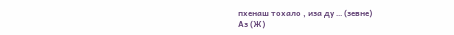пхенаш тохало , иза ду … (зевне)
Аз (Ж)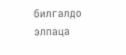билгалдо элпаца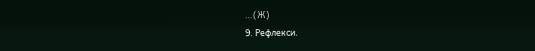…(Ж)
9. Рефлекси.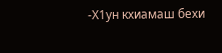-Х1ун кхиамаш бехи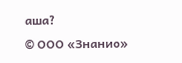аша?
© ООО «Знанио»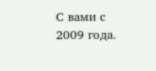С вами с 2009 года.